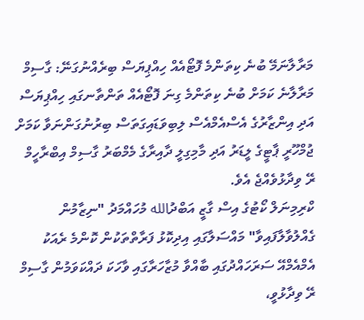މަރާލާނަމޭ ބުނެ ކިތަންމެ ފޮޓޯއެއް ހިއްޕިޔަސް ބިރެއްނުގަނޭ: ގާސިމް
މަރާލާނެ ކަމަށް ބުނެ ކިތަންމެ ގިނަ ފޮޓޯއެއް ތަންތާނގައި ހިއްޕިޔަސް އަދި އިންޒާރުގެ އެސްއެމްއެސް ލިބިވަޑައިގަތަސް ބިރުނުގަންނަވާ ކަމަށް ޖުމްހޫރީ ޕާޓީގެ ލީޑަރު އަދި މާމިގިލީ ދާއިރާގެ މެމްބަރު ގާސިމް އިބްރާހީމް ރޭ ވިދާޅުވެއްޖެ އެވެ.
ކްރިމިނަލް ކޯޓުގެ އިސް ގާޒީ އަބްދުالله މުހައްމަދު "ނިޒާމުން ގެއްލުވާލާފައިވާ" މައްސަލާގައި އިދިކޮޅު ފަރާތްތަކުން ކޮންމެ ރެއަކު އެމްއެމްއޭ ސަރަހައްދުގައި ބާއްވާ މުޒާހަރާގައި ވާހަކަ ދައްކަވަމުން ގާސިމް ރޭ ވިދާޅުވީ،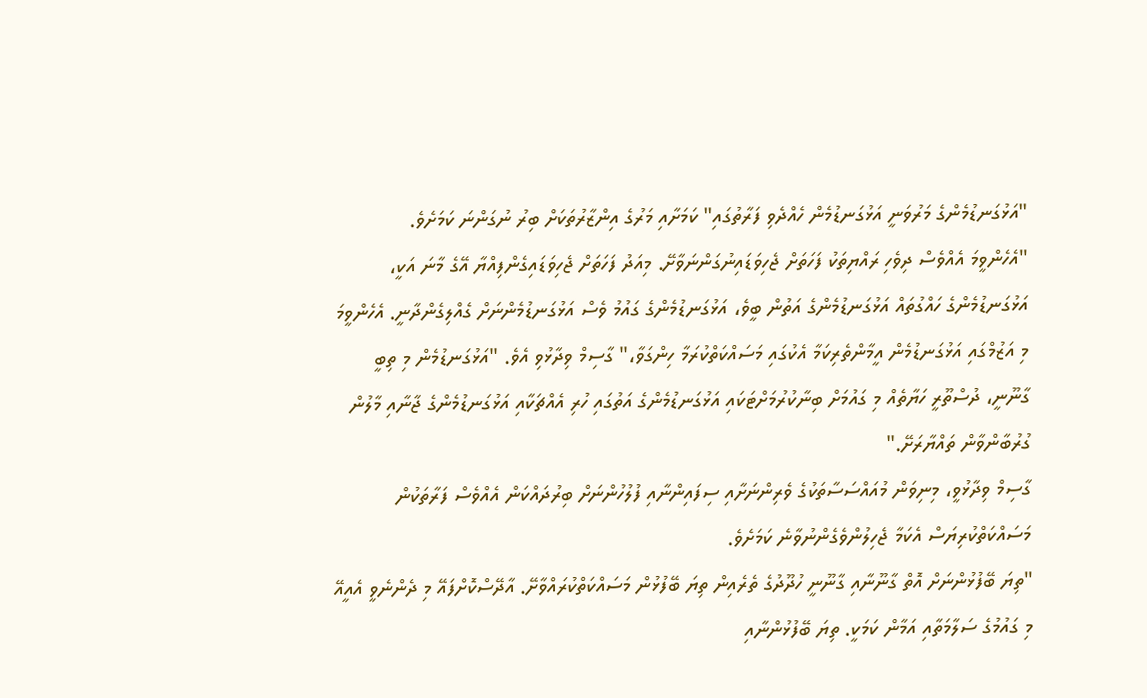"އަޅުގަނޑުމެންގެ މަރުވަނީ އަޅުގަނޑުމެން ހެއްދެވި ފަރާތުގައި" ކަމަށާއި މަރުގެ އިންޒާރުތަކަށް ބިރު ނުގަންނަ ކަމަށެވެ.
"އެހެންވީމަ އެއްވެސް ދިވެހި ރައްޔިތަކު ފަހަތަށް ޖެހިވަޑައިނުގަންނަވާށޭ. މިއަދު ފަހަތަށް ޖެހިވަޑައިގެންފިއްޔާ އޭގެ މާނަ އަކީ، އަޅުގަނޑުމެންގެ ހައްގުތައް އަޅުގަނޑުމެންގެ އަތުން ބީވެ، އަޅުގަނޑުމެންގެ ގައުމު ވެސް އަޅުގަނޑުމެންނަށް ގެއްލިގެންދާނީ. އެހެންވީމަ މި އަޒުމްގައި އަޅުގަނޑުމެން އީމާންތެރިކަމާ އެކުގައި މަސައްކަތްކުރަމާ ހިންގަވާ،" ގާސިމް ވިދާޅުވި އެވެ. "އަޅުގަނޑުމެން މި ތިބީ ގާނޫނީ، ދުސްތޫރީ ހަޔާތެއް މި ގައުމަށް ބިނާކުރުމަށްޓަކައި އަޅުގަނޑުމެންގެ އަތުގައި ހުރި އެއްޗަކާއި އަޅުގަނޑުމެންގެ ޖާނާއި މާލުން ގުރުބާންވާން ތައްޔާރަށޭ."
ގާސިމް ވިދާޅުވީ، މިނިވަން މުއައްސަސާތަކުގެ ވެރިންނަށާއި ސިފައިންނާއި ފުލުހުންނަށް ބިރުދައްކަން އެއްވެސް ފަރާތަކުން މަސައްކަތްކުރިޔަސް އެކަމާ ޖެހިލުންވެގެންނުވާނެ ކަމަށެވެ.
"ތިޔަ ބޭފުޅުންނަށް އޮތް ގާނޫނާއި ގާނޫނީ ހުދޫދުގެ ތެރެއިން ތިޔަ ބޭފުޅުން މަސައްކަތްކުރައްވާށޭ. އާދޭސްކޮށްފައޭ މި ދެންނެވީ އެއީއޭ މި ގައުމުގެ ސަލާމަތާއި އަމާން ކަމަކީ. ތިޔަ ބޭފުޅުންނާއި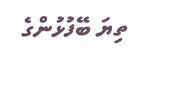ތިޔަ ބޭފުޅުންގެ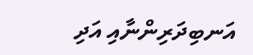އަނބިދަރިންނާއި އަދި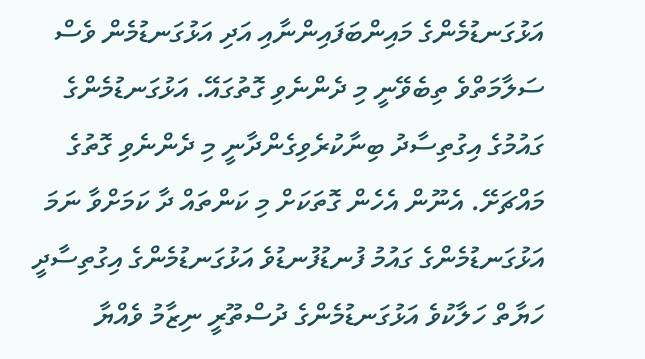އަޅުގަނޑުމެންގެ މައިންބަފައިންނާއި އަދި އަޅުގަނޑުމެން ވެސް ސަލާމަތްވެ ތިބެވޭނީ މި ދެންނެވި ގޮތުގައޭ. އަޅުގަނޑުމެންގެ ގައުމުގެ އިގުތިސާދު ބިނާކުރެވިގެންދާނީ މި ދެންނެވި ގޮތުގެ މައްޗަށޭ. އެނޫން އެހެން ގޮތަކަށް މި ކަންތައް ދާ ކަމަށްވާ ނަމަ އަޅުގަނޑުމެންގެ ގައުމު ފުނޑުފުނޑުވެ އަޅުގަނޑުމެންގެ އިގުތިސާދީ ހަޔާތް ހަލާކުވެ އަޅުގަނޑުމެންގެ ދުސްތޫރީ ނިޒާމު ވެއްޔާ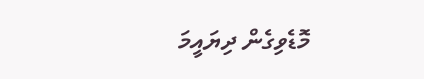މޮޑެވިގެން ދިޔައީމަ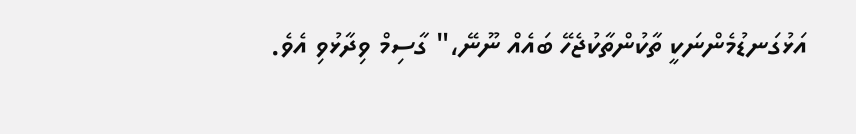އަޅުގަނޑުމެންނަކީ ތާކުންތާކުޖެހޭ ބައެއް ނޫނޭ،" ގާސިމް ވިދާޅުވި އެވެ.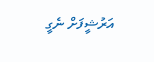އަރުޝީފަށް ނެގީ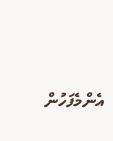އެންމެފަހުން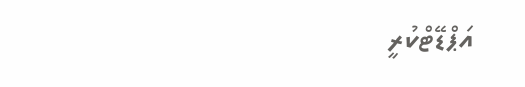އަޕްޑޭޓްކުރީ